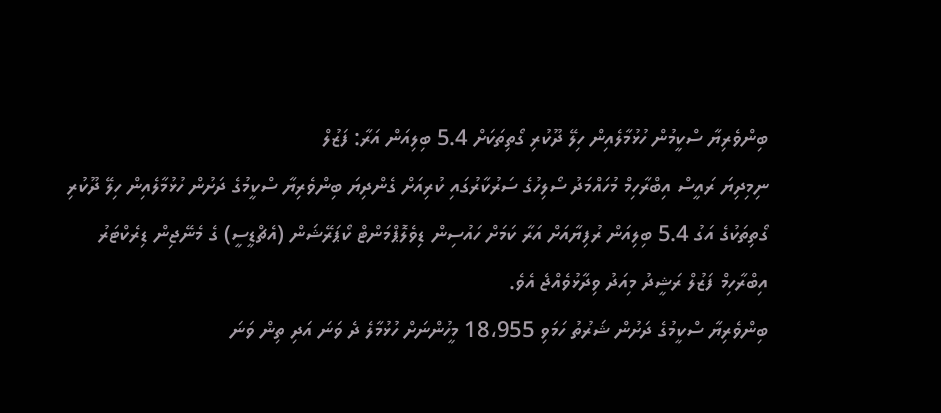ބިންވެރިޔާ ސްކީމުން ހުޅުމާލެއިން ހިލޭ ދޫކުރި ގޯތިތަކަށް 5.4 ބިލިއަން އަރާ: ފަޒުލް
ނިމިދިޔަ ރައީސް އިބްރާހިމް މުހައްމަދު ސޯލިހުގެ ސަރުކާރުގައި ކުރިއަށް ގެންދިޔަ ބިންވެރިޔާ ސްކީމުގެ ދަށުން ހުޅުމާލެއިން ހިލޭ ދޫކުރި ގޯތިތަކުގެ އަގު 5.4 ބިލިއަން ރުފިޔާއަށް އަރާ ކަމަށް ހައުސިން ޑިވެލޮޕްމަންޓް ކޯޕަރޭޝަން (އެޗްޑީސީ) ގެ މެނޭޖިން ޑިރެކްޓަރު އިބްރާހިމް ފަޒުލް ރަޝީދު މިއަދު ވިދާޅުވެއްޖެ އެވެ.
ބިންވެރިޔާ ސްކީމުގެ ދަށުން ޝަރުތު ހަމަވި 18،955 މީހުންނަށް ހުޅުމާލެ ދެ ވަނަ އަދި ތިން ވަނަ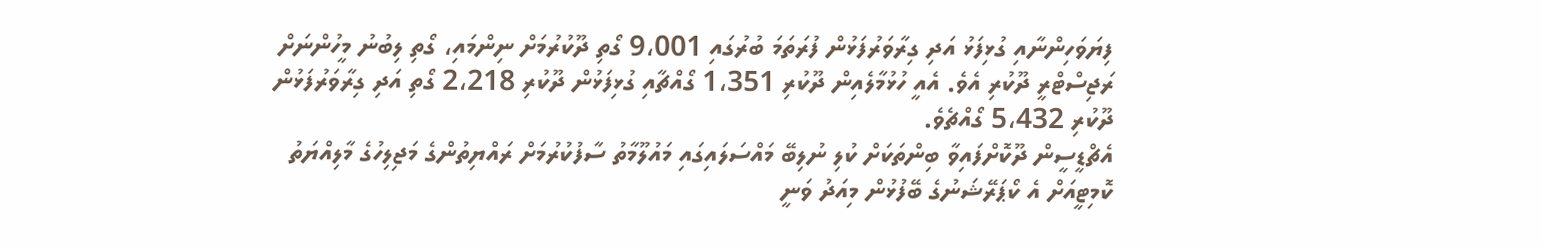ފިޔަވަހިންނާއި ގުޅިފަޅު އަދި ގިރާވަރުފަޅުން ފުރަތަމަ ބުރުގައި 9،001 ގޯތި ދޫކުރުމަށް ނިންމައި، ގޯތި ލިބުނު މީހުންނަށް ރަޖިސްޓްރީ ދޫކުރި އެވެ. އެއީ ހުޅުމާލެއިން ދޫކުރި 1،351 ގޯއްޗާއި ގުޅިފަޅުން ދޫކުރި 2،218 ގޯތި އަދި ގިރާވަރުފަޅުން ދޫކުރި 5،432 ގޯއްޗެވެ.
އެޗްޑީސީން ދޫކޮށްފައިވާ ބިންތަކަށް ކުލި ނުލިބޭ މައްސަލައިގައި މައުލޫމާތު ސާފުކުރުމަށް ރައްޔިތުންގެ މަޖިލިހުގެ މާލިއްޔަތު ކޮމިޓީއަށް އެ ކޯޕަރޭޝަނުގެ ބޭފުޅުން މިއަދު ވަނީ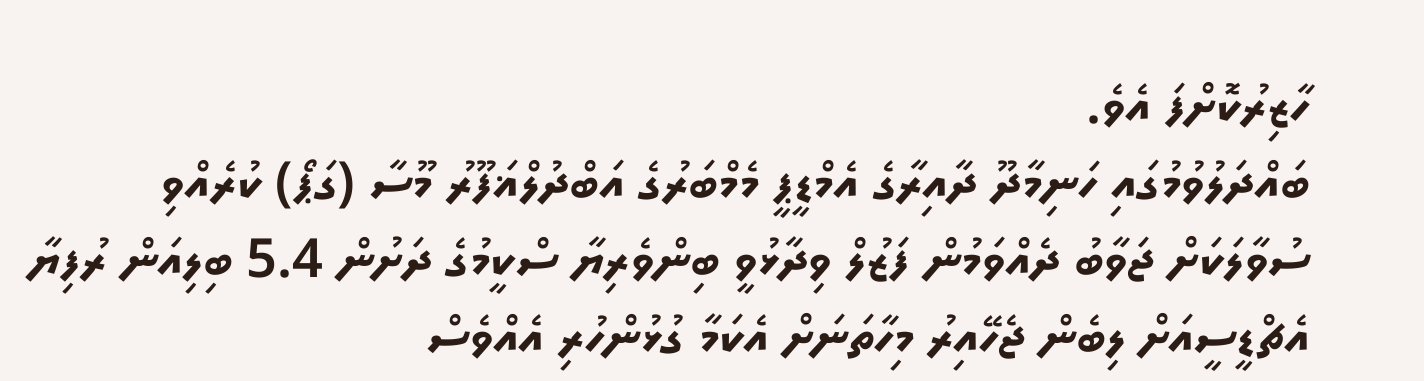ހާޒިރުކޮށްފަ އެވެ.
ބައްދަލުވުމުގައި ހަނިމާދޫ ދާއިރާގެ އެމްޑީޕީ މެމްބަރުގެ އަބްދުލްޣަފޫރު މޫސާ (ގަޕޯ) ކުރެއްވި ސުވާލަކަށް ޖަވާބު ދެއްވަމުން ފަޒުލް ވިދާޅުވީ ބިންވެރިޔާ ސްކީމުގެ ދަށުން 5.4 ބިލިއަން ރުފިޔާ އެޗްޑީސީއަށް ލިބެން ޖެހޭއިރު މިހާތަނަށް އެކަމާ ގުޅުންހުރި އެއްވެސް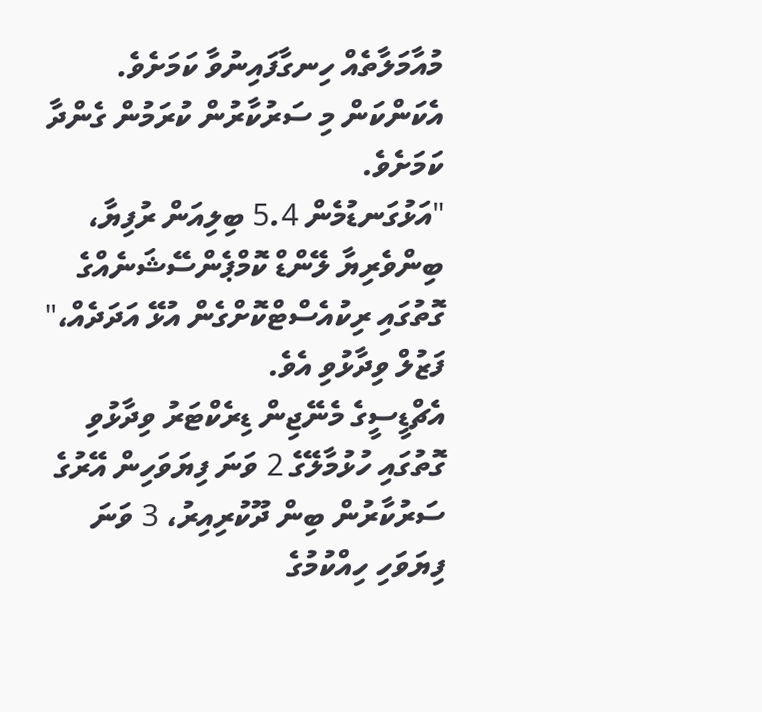މުއާމަލާތެއް ހިނގާފައިނުވާ ކަމަށެވެ. އެކަންކަން މި ސަރުކާރުން ކުރަމުން ގެންދާ ކަމަށެވެ.
"އަޅުގަނޑުމެން 5.4 ބިލިއަން ރުފިޔާ، ބިންވެރިޔާ ލޭންޑް ކޮމްޕެންސޭޝަނެއްގެ ގޮތުގައި ރިކުއެސްޓްކޮށްގެން އުޅޭ އަދަދެއް،" ފަޒުލް ވިދާޅުވި އެވެ.
އެޗްޑީސީގެ މެނޭޖިން ޑިރެކްޓަރު ވިދާޅުވި ގޮތުގައި ހުޅުމާލޭގެ 2 ވަނަ ފިޔަވަހިން އޭރުގެ ސަރުކާރުން ބިން ދޫކުރިއިރު، 3 ވަނަ ފިޔަވަހި ހިއްކުމުގެ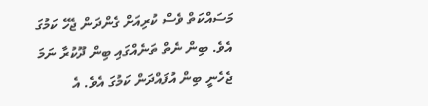މަސައްކަތް ވެސް ކުރިއަށް ގެންދަން ޖެހޭ ކަމުގަ އެވެ. ބިން ނެތް ތަނެއްގައި ބިން ދޫކުރާ ނަމަ ޖެހެނީ ބިން އުފައްދަން ކަމުގަ އެވެ. އެ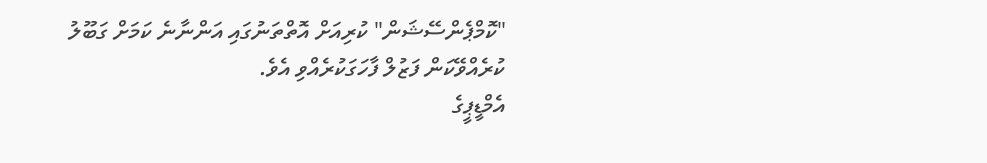"ކޮމްޕެންސޭޝަން" ކުރިއަށް އޮތްތަނުގައި އަންނާނެ ކަމަށް ގަބޫލު ކުރެއްވޭކަން ފަޒުލް ފާހަގަކުރެއްވި އެވެ.
އެމްޑީޕީގެ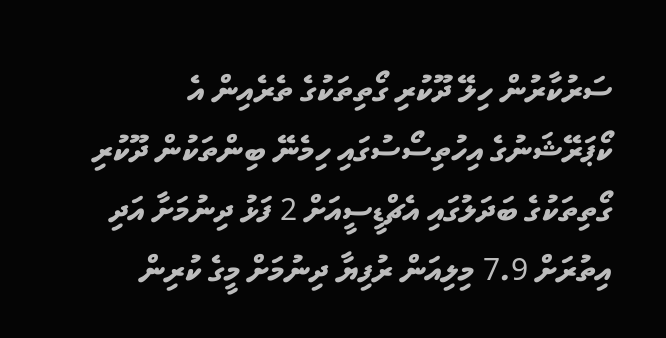ސަރުކާރުން ހިލޭ ދޫކުރި ގޯތިތަކުގެ ތެރެއިން އެ ކޯޕަރޭޝަނުގެ އިހުތިސޯސުގައި ހިމެނޭ ބިންތަކުން ދޫކުރި ގޯތިތަކުގެ ބަދަލުގައި އެޗްޑީސީއަށް 2 ފަޅު ދިނުމަށާ އަދި އިތުރަށް 7.9 މިލިއަން ރުފިޔާ ދިނުމަށް މީގެ ކުރިން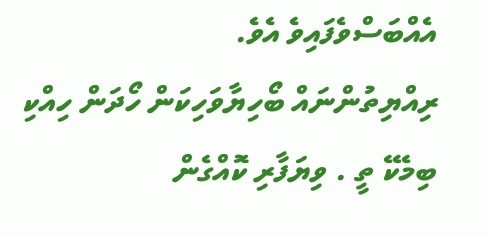އެއްބަސްވެފައިވެ އެވެ.
ރިއްޔިތުންނައް ބޯހިޔާވަހިކަން ހޯދަން ހިއްކި ބިމެކޭ ތީ . ވިޔަފާރި ކޮއްގެން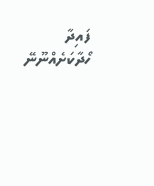ފައިދާ ހޯދާކަށެއްނޫނޭ